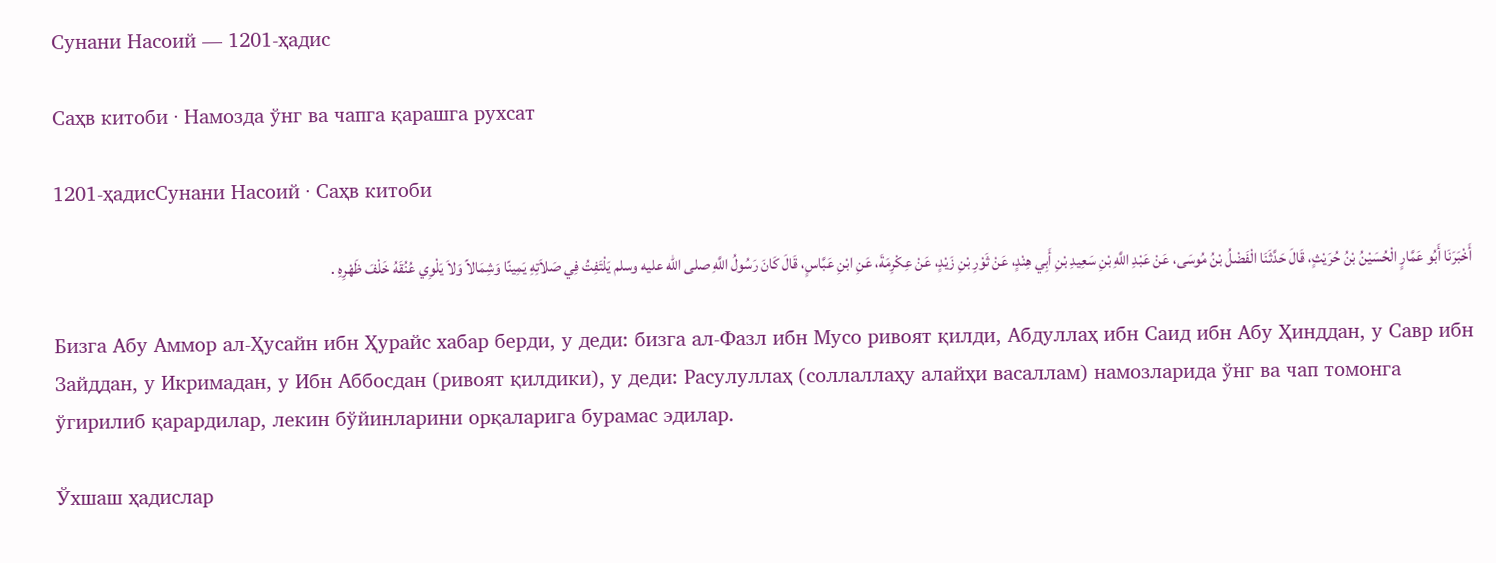Сунани Насоий — 1201-ҳадис

Саҳв китоби · Намозда ўнг ва чапга қарашга рухсат

1201-ҳадисСунани Насоий · Саҳв китоби

أَخْبَرَنَا أَبُو عَمَّارٍ الْحُسَيْنُ بْنُ حُرَيْثٍ، قَالَ حَدَّثَنَا الْفَضْلُ بْنُ مُوسَى، عَنْ عَبْدِ اللَّهِ بْنِ سَعِيدِ بْنِ أَبِي هِنْدٍ، عَنْ ثَوْرِ بْنِ زَيْدٍ، عَنْ عِكْرِمَةَ، عَنِ ابْنِ عَبَّاسٍ، قَالَ كَانَ رَسُولُ اللَّهِ صلى الله عليه وسلم يَلْتَفِتُ فِي صَلاَتِهِ يَمِينًا وَشِمَالاً وَلاَ يَلْوِي عُنُقَهُ خَلْفَ ظَهْرِهِ .

Бизга Абу Аммор ал-Ҳусайн ибн Ҳурайс хабар берди, у деди: бизга ал-Фазл ибн Мусо ривоят қилди, Абдуллаҳ ибн Саид ибн Абу Ҳинддан, у Савр ибн Зайддан, у Икримадан, у Ибн Аббосдан (ривоят қилдики), у деди: Расулуллаҳ (соллаллаҳу алайҳи васаллам) намозларида ўнг ва чап томонга ўгирилиб қарардилар, лекин бўйинларини орқаларига бурамас эдилар.

Ўхшаш ҳадислар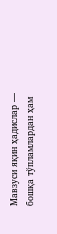Мавзуси яқин ҳадислар — бошқа тўпламлардан ҳам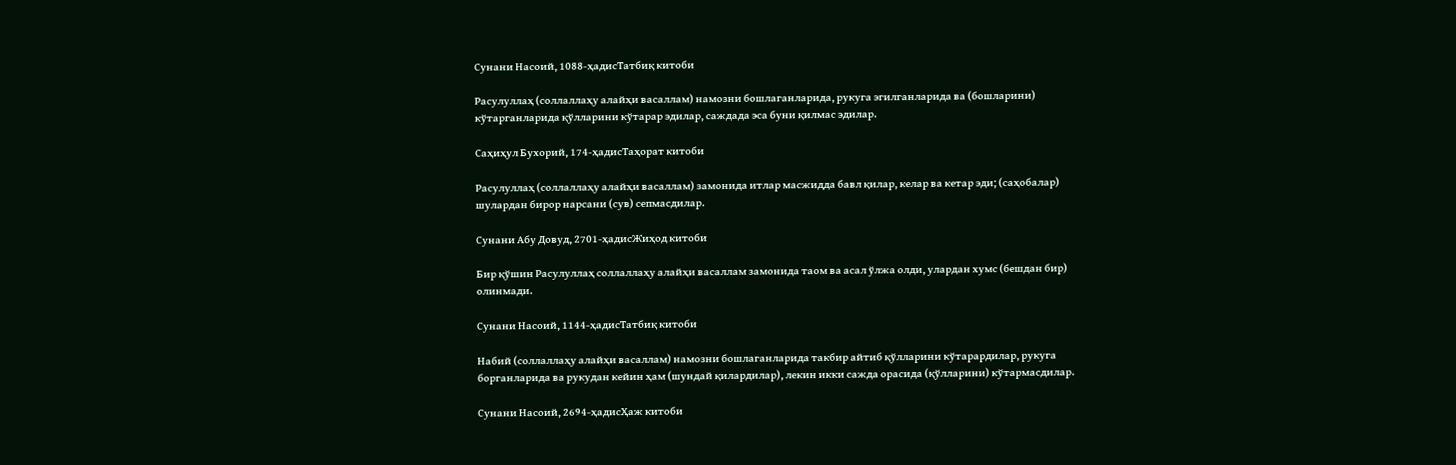Сунани Насоий, 1088-ҳадисТатбиқ китоби

Расулуллаҳ (соллаллаҳу алайҳи васаллам) намозни бошлаганларида, рукуга эгилганларида ва (бошларини) кўтарганларида қўлларини кўтарар эдилар, саждада эса буни қилмас эдилар.

Саҳиҳул Бухорий, 174-ҳадисТаҳорат китоби

Расулуллаҳ (соллаллаҳу алайҳи васаллам) замонида итлар масжидда бавл қилар, келар ва кетар эди; (саҳобалар) шулардан бирор нарсани (сув) сепмасдилар.

Сунани Абу Довуд, 2701-ҳадисЖиҳод китоби

Бир қўшин Расулуллаҳ соллаллаҳу алайҳи васаллам замонида таом ва асал ўлжа олди, улардан хумс (бешдан бир) олинмади.

Сунани Насоий, 1144-ҳадисТатбиқ китоби

Набий (соллаллаҳу алайҳи васаллам) намозни бошлаганларида такбир айтиб қўлларини кўтарардилар, рукуга борганларида ва рукудан кейин ҳам (шундай қилардилар), лекин икки сажда орасида (қўлларини) кўтармасдилар.

Сунани Насоий, 2694-ҳадисҲаж китоби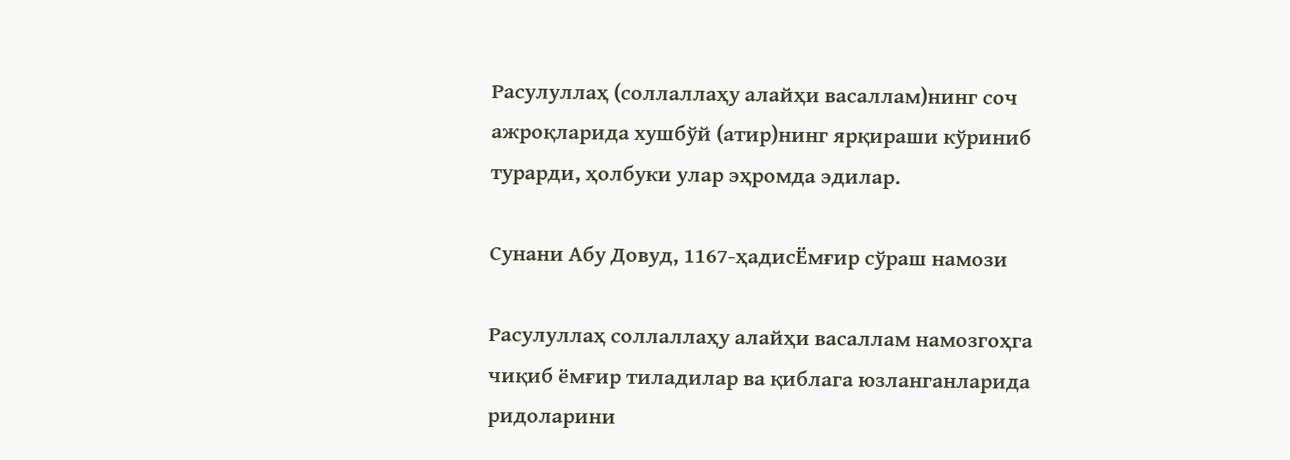Расулуллаҳ (соллаллаҳу алайҳи васаллам)нинг соч ажроқларида хушбўй (атир)нинг ярқираши кўриниб турарди, ҳолбуки улар эҳромда эдилар.

Сунани Абу Довуд, 1167-ҳадисЁмғир сўраш намози

Расулуллаҳ соллаллаҳу алайҳи васаллам намозгоҳга чиқиб ёмғир тиладилар ва қиблага юзланганларида ридоларини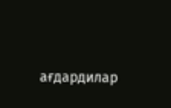ағдардилар